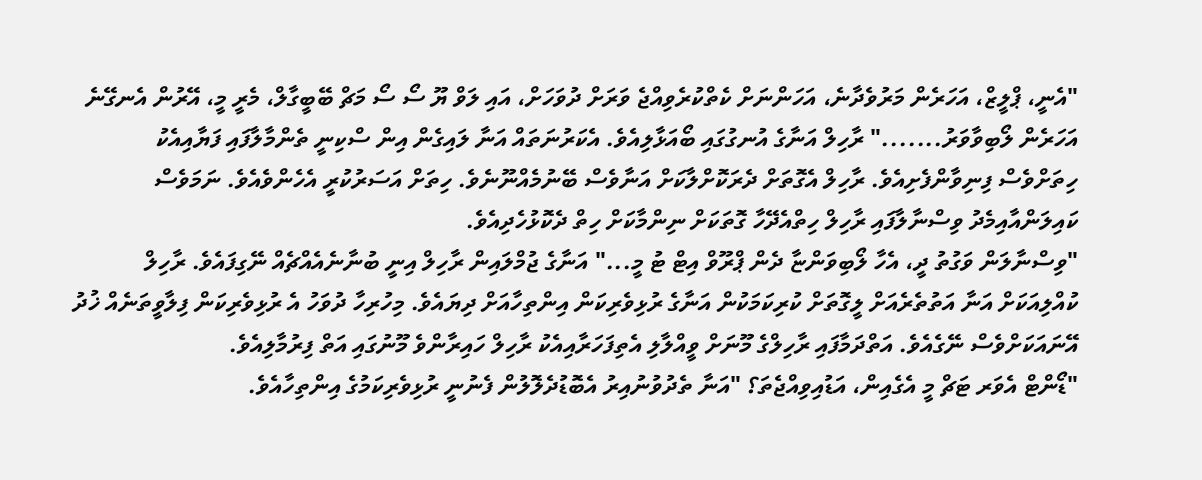"އެނީ، ޕްލީޒް، އަހަރެން މަރުވެދާނެ، އަހަންނަށް ކެތްކުރެވިއްޖެ ވަރަށް ދުވަހަށް، އައި ލަވް ޔޫ ސޯ ސޯ މަޗް ބޭބީގާލް، މެރީ މީ، އޭރުން އެނގޭނެ އަހަރެން ލޯބިވާވަރު......." ރާހިލް އަނާގެ އުނގުގައި ބޯއަޅާލިއެވެ. އެކަރުނަތައް އަނާ ލައިގެން އިން ސްކިނީ ތެންމާލާފައި ފަޔާއިއެކު ހިތަށްވެސް ފިނިވާންފެށިއެވެ. ރާހިލް އެގޮތަށް ދެރަކޮށްލާކަށް އަނާވެސް ބޭނުމެއްނޫނެވެ. ހިތަށް އަސަރުކުރީ އެހެންވެއެވެ. ނަމަވެސް ކައިލަންއާއިމެދު ވިސްނާލާފައި ރާހިލް ހިތްއެދޭހާ ގޮތަކަށް ނިންމާކަށް ހިތް ދެކޮޅުހެދިއެވެ.
"ވިސްނާލަން ވަގުތު ދީ، އެހާ ލޯބިވަންޏާ ދެން ޕްރޫވް އިޓް ޓު މީ..." އަނާގެ ޖުމްލައިން ރާހިލް އިނީ ބުނާނެއެއްޗެއް ނޭގިފައެވެ. ރާހިލް ކުއްލިއަކަށް އަނާ އަތުތެރެއަށް ލީގޮތަށް ކުރިކަމަކުން އަނާގެ ރުޅިވެރިކަން އިންތިހާއަށް ދިޔައެވެ. މިހުރިހާ ދުވަހު އެ ރުޅިވެރިކަން ފިލާވީތަނެއް ޚުދު އޭނައަކަށްވެސް ނޭގެއެވެ. އަތްދަމާފައި ރާހިލްގެ މޫނަށް ވީއްލާލި އެތިފަހަރާއިއެކު ރާހިލް ހައިރާންވެ މޫނުގައި އަތް ފިރުމާލިއެވެ.
"ޑޯންޓް އެވަރ ޓަޗް މީ އެގެއިން، އަޑުއިވިއްޖެތަ؟ "އަނާ ތެދުވުނުއިރު އެބޮޑުދެލޮލުން ފެނުނީ ރުޅިވެރިކަމުގެ އިންތިހާއެވެ.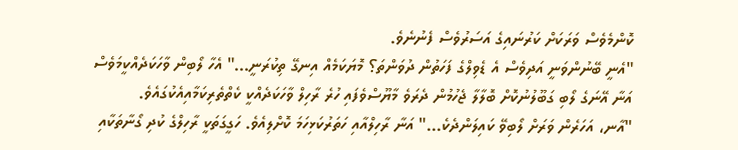ކޮންމެވެސް ވަރަކަށް ކަރުނައިގެ އަސަރުވެސް ފެނުނެވެ.
"އެނީ ބޭނުންވަނީ އަދިވެސް އެ ޑެވިލްގެ ފަހަތުން ދުވަންތަ؟ މޮޔަކަމެއް އިނގޭ ތިކުރަނީ..." އެހާ ލޯބިން ވާހަކަދެއްކީމަވެސް އަނާ އޭނަގެ ލޯބި ގަބޫލުނުކޮށް ބޮލާލާ ޖެހުމުން ދެރަވެ މާޔޫސްވެފައި ހުރެ ރާހިލް ވާހަކަދެއްކީ ކެތްތެރިކަމާއިއެކުގައެވެ.
"އާނ، އަހަރެން ވަރަށް ލޯބިވޭ ކައިލަންދެކެ..." އަނާ ރާހިލްއާއި ހަތަރުކަޅިހަމަ ކޮށްލިއެވެ. ހަގީގަތަކީ ރާހިލްގެ ކުދި ގޯނާތަކާއި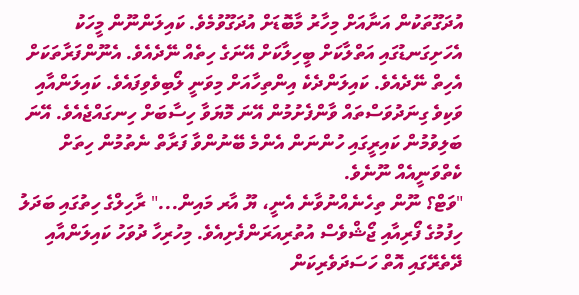އުދަގޫތަކުން އަނާއަށް މިހާރު މާބޮޑަށް އުދަގޫވުމެވެ. ކައިލަންނޫން މީހަކު އެހަށިގަނޑުގައި އަތްލާކަށް ބީހިލާކަށް އޭނަގެ ހިތެއް ނޭދެއެވެ. އެނޫންފަރާތަކަށް އެހިތް ނޭދެއެވެ. ކައިލަންދެކެ އިންތިހާއަށް މިވަނީ ލޯބިވެވިފައެވެ. ކައިލަންއާއި ވަކިވެ ގިނަދުވަސްތައް ވާންފެށުމުން އޭނަ މޮޔަވާ ހިސާބަށް ހިނގައްޖެއެވެ. އޭނަ ބަލިވުމުން ކައިރީގައި ހުންނަން އެންމެ ބޭނުންވާ ފަރާތް ނެތުމުން ހިތަށް ކެތްވަނީއެއް ނޫނެވެ.
"ވަޓް؟ ނޫން ތިހެނެއްނުވާނެ އެނީ، ޔޫ އާރ މައިން..." ރާހިލްގެ ހިތުގައި ބަދަލު ހިފުމުގެ ފޯރިއާއި ޖޯޝްވެސް އުތުރިއަރަންފެށިއެވެ. މިހުރިހާ ދުވަހު ކައިލަންއާއި ދޭތެރޭގައި އޮތް ހަސަދަވެރިކަން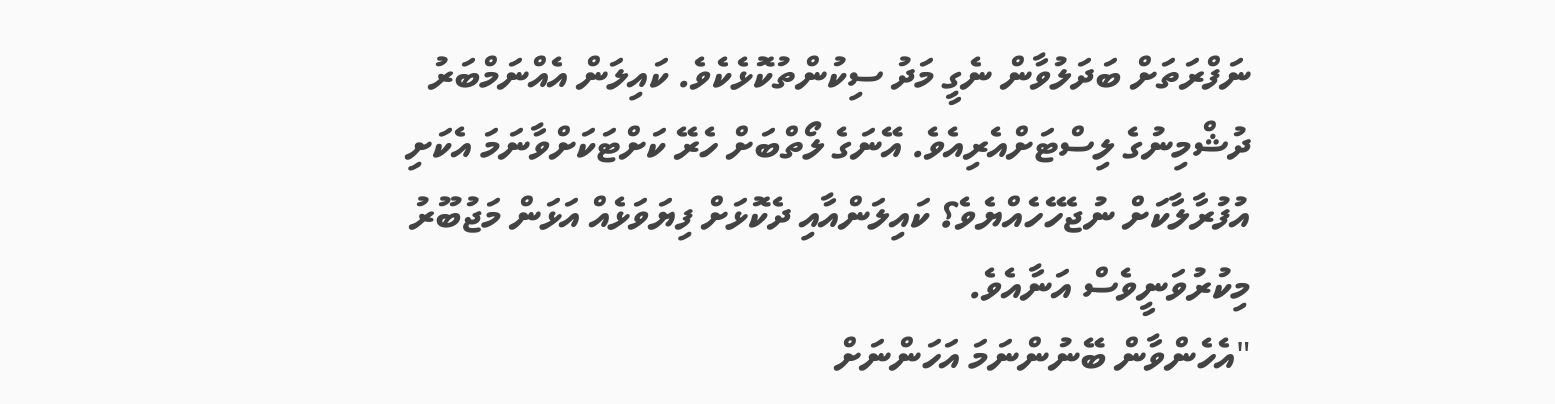ނަފްރަތަށް ބަދަލުވާން ނެގީ މަދު ސިކުންތުކޮޅެކެވެ. ކައިލަން އެއްނަމްބަރު ދުޝްމިނުގެ ލިސްޓަށްއެރިއެވެ. އޭނަގެ ލޯތްބަށް ހެރޭ ކަށްޓަކަށްވާނަމަ އެކަށި އުފުރާލާކަށް ނުޖެހޭހެއްޔެވެ؟ ކައިލަންއާއި ދެކޮޅަށް ފިޔަވަޅެއް އަޅަން މަޖުބޫރު މިކުރުވަނީވެސް އަނާއެވެ.
"އެހެންވާން ބޭނުންނަމަ އަހަންނަށް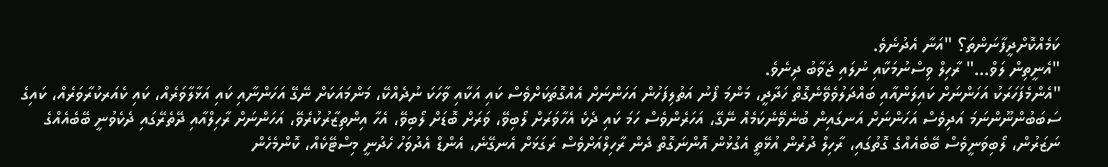ކަމެއްކޮށްދީފާނަންތަ؟ "އަނާ އެދުނެވެ.
"އެނީތިން ލަވް..." ރާހިލް ވިސްނުމަކާއި ނުލައި ޖަވާބު ދިނެވެ.
"އެންމެފަހަރަކު އަހަންނަށް ކައިލަންއާއި ބައްދަލުވެވޭނެގޮތް ހަދާދީ، މަންމަ ފޯނު އަތުލިފަހުން އަހަންނަށް އެއްގޮތަކަށްވެސް ކައި އަކާއި ވާހަކަ ނުދެއްކޭ، މަންމައަކަށް ނޭގޭ އަހަންނާއި ކައި އަޅާލާވަރެއް، ކައި ކެއަރކުރާވަރެއް، ކައިގެ ސަބަބުންނޫންނަމަ އަދިވެސް އަހަންނަށް އަނގައިން ބުނެވޭނެކަމެއް ނޭގޭ، އަހަރެންވެސް ހަމަ ކައި ދެކެ އެހާވަރަށް ލޯބިވޭ، ވަރަށް ބޮޑަށް ލޯބިވޭ، އެހާ އިންތިޒާރުކުރެވޭ، އަހަންނަށް ރާހިލްއާއި ދޭތެރޭގައި ދެކެވުނީ ބޭބެއެއްގެ ނަޒަރުން، ލޯބިވަނީވެސް ބޭބެއެއްގެ ގޮތުގައި، ރާހިލް ދުރުން އުޅޭތީ އެގުޅުން އޮންނަގޮތް ދެން ރާހިލްއަށްވެސް ރަގަޅަށް އެނގޭނެ، އެންޑް އެދުވަހު ހެދުނީ މިސްޓޭކެއް، ކޮންމެހެން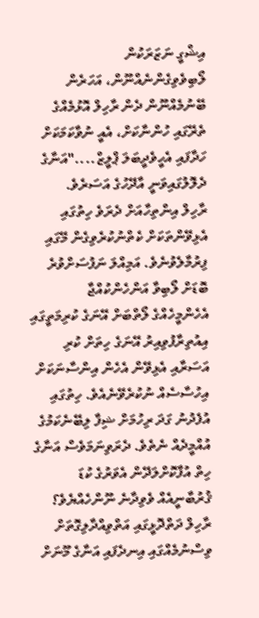އިޝްގީ ނަޒަރަކުން ލޯބިވެވިގެންނެއްނޫން، އަހަރެން ބޭނުމެއްނޫން ދެން ރާހިލް އޮޅުމެއްގެ ތެރޭގައި ހުންނާކަށް، އެއީ ނުވާކަމަކަށް ހަދާފައި އެހީވެދީބަލަ ޕްލީޒް...."އަނާގެ ދެލޮލުގައިވަނީ އާދޭހުގެ އަސަރެވެ.
ރާހިލް އިންތިހާއަށް ދެރަވެ ހިތުގައި އެޅިވޭންތަކަށް ކެތްނުކުރެވިގެން މޭގައި ފިރުމާލެވުނެވެ. އަމިއްލަ ނަފުސަށްވުރެ ބޮޑަށް ލޯބިވާ އަންހެންކުއްޖާ އެހެންމީހެއްގެ ލޯތްބަށް އޭނަގެ ކުރިމަތީގައި އިއުތިރާފުވިއިރު އޭނަގެ ހިތަށް ކުރި އަސަރާއި އެޅިވޭން އެހެން އިންސާނަކަށް އިހުސާސެއް ނުކުރެވޭނެއެވެ. ހިތުގައި އުފެދުނު ގަދަ ރިހުމަށް ޝިފާ ލިބޭނެކަމުގެ އުއްމީދެއް ނެތެވެ. ދެރަވިނަމަވެސް އަނާގެ ހިތް އުފާކޮށްލަދޭން އެވަރުގެ ކުޑަ ޤުރުބާނީއެއް ވެވިދާނެ ނޫންހެއްޔެވެ؟ ރާހިލް ދަތްދޮޅީގައި އަތްވިއްދާލިގޮތަށް ވިސްނުމެއްގައި އިނދެފައި އަނާގެ މޫނަށް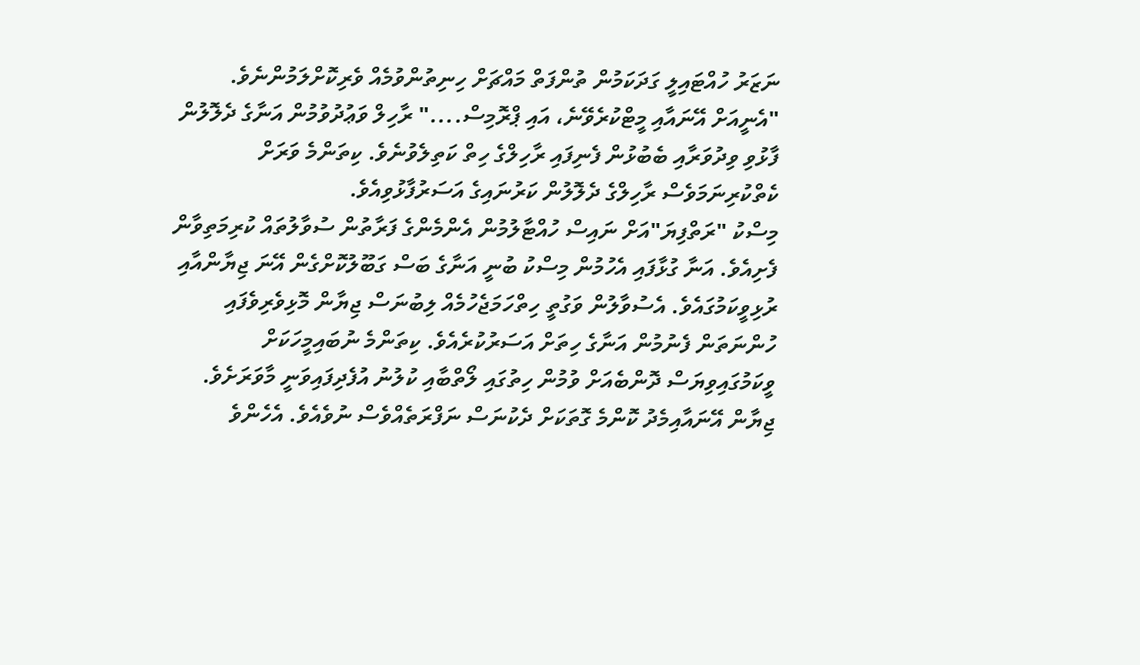ނަޒަރު ހުއްޓައިލީ ގަދަކަމުން ތުންފަތް މައްޗަށް ހިނިތުންވުމެއް ވެރިކޮށްލަމުންނެވެ.
"އެނީއަށް އޭނައާއި މީޓްކުރެވޭނެ، އައި ޕްރޮމިސް...." ރާހިލް ވަޢުދުވުމުން އަނާގެ ދެލޮލުން ފާޅުވި ވިދުވަރާއި ބެބުޅުން ފެނިފައި ރާހިލްގެ ހިތް ކަތިލެވުނެވެ. ކިތަންމެ ވަރަށް ކެތްކުރިނަމަވެސް ރާހިލްގެ ދެލޮލުން ކަރުނައިގެ އަސަރުފާޅުވިއެވެ.
މިސްކު "ރަތްފިޔަ"އަށް ނައިސް ހުއްޓާލުމުން އެންމެންގެ ފަރާތުން ސުވާލުތައް ކުރިމަތިވާން ފެށިއެވެ. އަނާ ގުޅާފައި އެހުމުން މިސްކު ބުނީ އަނާގެ ބަސް ގަބޫލުކޮށްގެން އޭނަ ޖިޔާންއާއި ރުޅިވީކަމުގައެވެ. އެސުވާލުން ވަގުތީ ހިތްހަމަޖެހުމެއް ލިބުނަސް ޖިޔާން މޮޅިވެރިވެފައި ހުންނަތަން ފެނުމުން އަނާގެ ހިތަށް އަސަރުކުރެއެވެ. ކިތަންމެ ނުބައިމީހަކަށް ވީކަމުގައިވިޔަސް ދޮންބެއަށް ވުމުން ހިތުގައި ލޯތްބާއި ކުލުނު އުފެދިފައިވަނީ މާވަރަށެވެ. ޖިޔާން އޭނައާއިމެދު ކޮންމެ ގޮތަކަށް ދެކުނަސް ނަފްރަތެއްވެސް ނުވެއެވެ. އެހެންވެ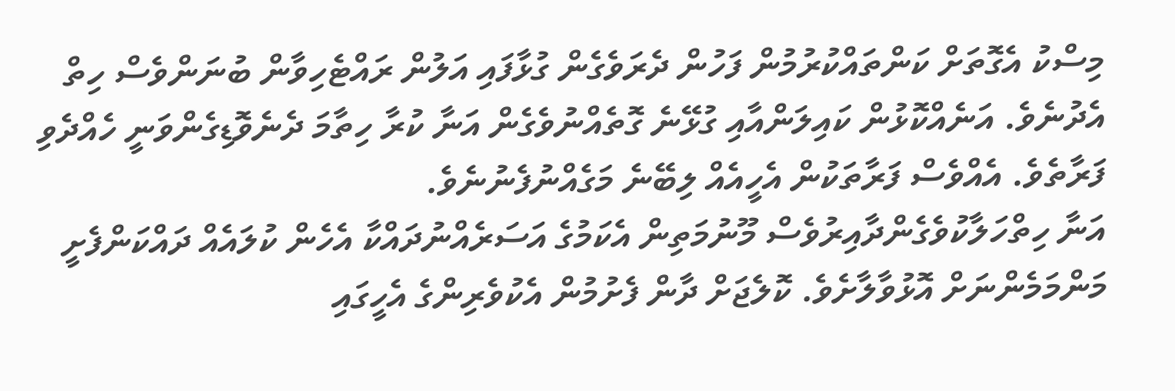މިސްކު އެގޮތަށް ކަންތައްކުރުމުން ފަހުން ދެރަވެގެން ގުޅާފައި އަލުން ރައްޓެހިވާން ބުނަންވެސް ހިތް އެދުނެވެ. އަނެއްކޮޅުން ކައިލަންއާއި ގުޅޭނެ ގޮތެއްނުވެގެން އަނާ ކުރާ ހިތާމަ ދެނެވޮޑިގެންވަނީ ހެއްދެވި ފަރާތެވެ. އެއްވެސް ފަރާތަކުން އެހީއެއް ލިބޭނެ މަގެއްނުފެނުނެވެ.
އަނާ ހިތްހަލާކުވެގެންދާއިރުވެސް މޫނުމަތިން އެކަމުގެ އަސަރެއްނުދައްކާ އެހެން ކުލައެއް ދައްކަންފެށީ މަންމަމެންނަށް އޮޅުވާލާށެވެ. ކޮލެޖަށް ދާން ފެށުމުން އެކުވެރިންގެ އެހީގައި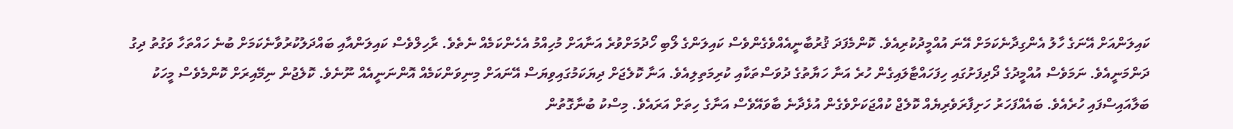ކައިލަންއަށް އޭނަގެ ހާލު އެންގިދާނެކަމަށް އޭނަ އުއްމީދުކުރިއެވެ. ކޮންމެފަދަ ޤުރުބާނީއެއްވެގެންވެސް ކައިލަންގެ ލޯބި ހޯދުމަށްވުރެ އަނާއަށް މުހިއްމު އެހެންކަމެއް ނެތެވެ. ރާހިލްވެސް ކައިލަންއާއި ބައްދަލުކުރުވާނެކަމަށް ބުނެ ހައްތަހާ ވަގުތު ދިގު ދަންމަނީއެވެ. ނަމަވެސް އުއްމީދުގެ ދޯދިފަށުގައި ހިފަހައްޓާލައިގެން ހުރެ އަނާ ހަޔާތުގެ ދުވަސްތަކާއި ކުރިމަތިލިއެވެ. އަނާ ކޮލެޖަށް ދިޔަކަމުގައިވިޔަސް އޭނައަށް މިނިވަންކަމެއް އޮންނަނީއެއް ނޫނެވެ. ކޮލެޖުން ނިމޭއިރަށް ކޮންމެވެސް މީހަކު ބަލާއައިސްފައި ހުރެއެވެ. ބައެއްފަހަރު ހަށިފާރަވެރިޔެއް ކޮލެޖް ކުއްޖަކަށްވެގެން އުޅެދާނެ ބާވައޭވެސް އަނާގެ ހިތަށް އަރައެވެ. މިސްކު ބުނާގޮތުން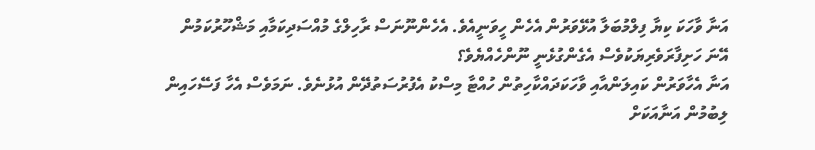އަނާ ވާހަކަ ކިޔާ ފިލްމުބަލާ އުޅޭވަރުން އެހެން ހީވަނީއެވެ. އެހެންނޫނަސް ރާހިލްގެ މުއްސަދިކަމާއި މަޝްހޫރުކަމުން އޭނަ ހަށިފާރަވެރިޔަކުވެސް އެގެންގުޅެނީ ނޫންހެއްޔެވެ؟
އަނާ އެހާވަރުން ކައިލަންއާއި ވާހަކަދައްކާހިތުން ހުއްޓާ މިސްކު އެފުރުސަތުދޭން އުޅުނެވެ. ނަމަވެސް އެހާ ފަސޭހައިން ލިބުމުން އަނާއަކަށް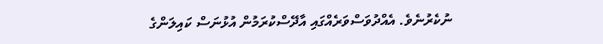ނުކެރުނެވެ. އެއްދުވަސްވަރެއްގައި އާދޭސްކުރަމުން އުޅުނަސް ކައިލަންގެ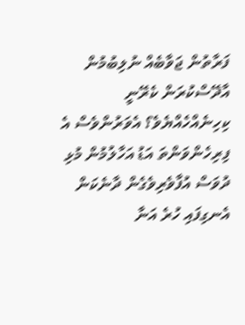ފަރާތުން ޖަވާބެއް ނުލިބުމުން އާދޭސްކުރަން ކެރޭނީ ކިހިނެއްހެއްޔެވެ؟ އެވަރުންވެސް އެ ފިރިހެންވަންތަ އަޑު އަހާލުމުން މުޅި ދުވަސް އުފާވެރިވެގެން ދާނެކަން އެނގިފައި ހުރެ އަނާ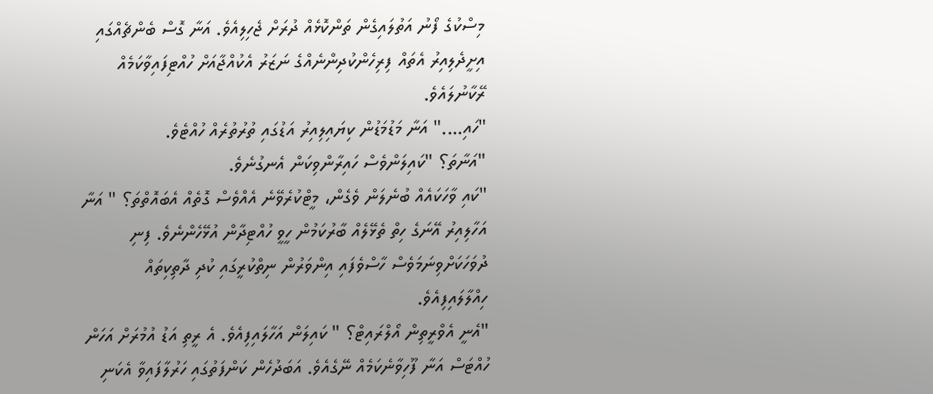މިސްކުގެ ފޯނު އަތުލައިގެން ތަންކޮޅެއް ދުރަށް ޖެހިލިއެވެ. އަނާ ގޮސް ބެންޗެއްގައި އިށީދެލިއިރު އެތައް ފިރިހެންކުދިންނެއްގެ ނަޒަރު އެކުއްޖާއަށް ހުއްޓިފައިވާކަމެއް ރޭކާނުލައެވެ.
"ހައި...." އަނާ މަޑުމަޑުން ކިޔައިލިއިރު އަޑުގައި ތުރުތުރެއް ހުއްޓެވެ.
"އަނާތަ؟ "ކައިލަންވެސް ހައިރާންވިކަން އެނގުނެވެ.
"ކައި ވާހަކައެއް ބުނެލަން ވެގެން، މީޓްކުރެވޭނެ އެއްވެސް ގޮތެއް އެބައޮތްތަ؟ " އަނާ އަހާލިއިރު އޭނަގެ ހިތް ތެޅޭލެއް ބާރުކަމުން ހީވީ ހުއްޓިދާން އުޅޭހެންނެވެ. ފިނި ދުވަހަކަށްވިނަމަވެސް ހާސްވެފައި އިންވަރުން ނިތްކުރީގައި ކުދި ދާތިކިތައް ހިއްލާލައިފިއެވެ.
"އެނީ އެވްރީތިން އޯލްރައިޓް؟ " ކައިލަން އަހާލައިފިއެވެ. އެ ރީތި އަޑު އުމުރަށް އަހަން ހުއްޓަސް އަނާ ފޫހިވާނެކަމެއް ނޭގެއެވެ. އަބަދުހެން ކަންފަތުގައި ހަރުލާފައިވާ އެކަނި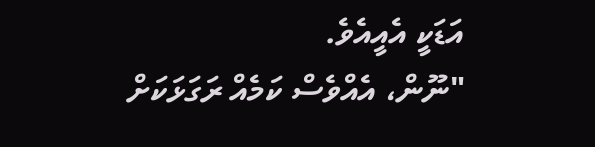އަޑަކީ އެއީއެވެ.
"ނޫން، އެއްވެސް ކަމެއް ރަގަޅަކަށް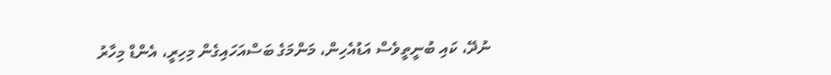ނުދޭ، ކައި ބުނީތީވެސް އަޑުއެހިން، މަންމަގެ ބަސްއަހައިގެން މިހިރީ، އެންޑް މިހާރު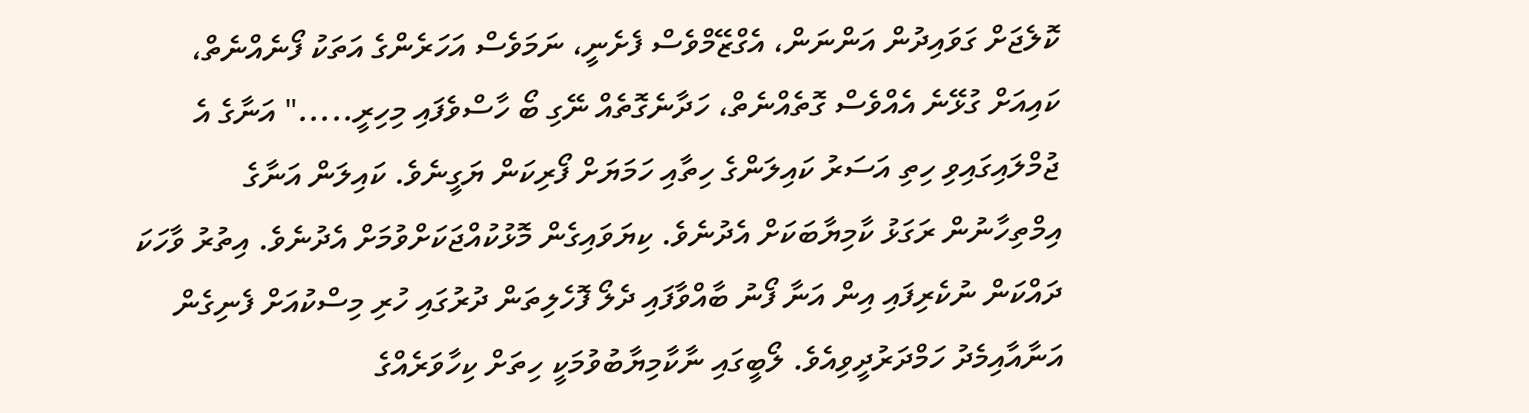ކޮލެޖަށް ގަވައިދުން އަންނަން، އެގްޒޭމްވެސް ފެށެނީ، ނަމަވެސް އަހަރެންގެ އަތަކު ފޯނެއްނެތް، ކައިއަށް ގުޅޭނެ އެއްވެސް ގޮތެއްނެތް، ހަދާނެގޮތެއް ނޭގި ބޯ ހާސްވެފައި މިހިރީ....." އަނާގެ އެ ޖުމްލައިގައިވި ހިތި އަސަރު ކައިލަންގެ ހިތާއި ހަމަޔަށް ފޯރިކަން ޔަގީނެވެ. ކައިލަން އަނާގެ އިމްތިހާނުން ރަގަޅު ކާމިޔާބަކަށް އެދުނެވެ. ކިޔަވައިގެން މޮޅުކުއްޖަކަށްވުމަށް އެދުނެވެ. އިތުރު ވާހަކަ ދައްކަން ނުކެރިފައި އިން އަނާ ފޯނު ބާއްވާފައި ދެލޯ ފޮހެލިތަން ދުރުގައި ހުރި މިސްކުއަށް ފެނިގެން އަނާއާއިމެދު ހަމްދަރުދީވިއެވެ. ލޯބީގައި ނާކާމިޔާބުވުމަކީ ހިތަށް ކިހާވަރެއްގެ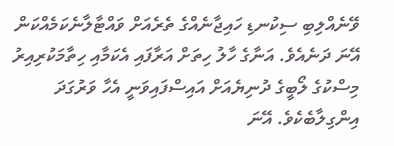ވޭނެއްލިބި ސިކުނޑި ހައިޖާނެއްގެ ތެރެއަށް ވައްޓާލާނެކަމެއްކަން އޭނަ ދަނެއެވެ. އަނާގެ ހާލު ހިތަށް އަރާފައި އެކަމާއި ހިތާމަކުރިއިރު މިސްކުގެ ލޯބީގެ ދުނިޔެއަށް އައިސްފައިވަނީ އެހާ ވަރުގަދަ އިންގިލާބެކެވެ. އޭނަ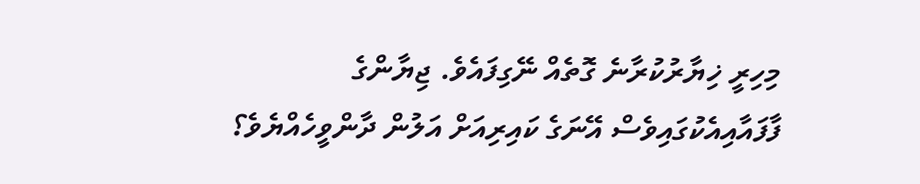މިހިރީ ޚިޔާރުކުރާނެ ގޮތެއް ނޭގިފައެވެ. ޖިޔާންގެ ފާފައާއިއެކުގައިވެސް އޭނަގެ ކައިރިއަށް އަލުން ދާންވީހެއްޔެވެ؟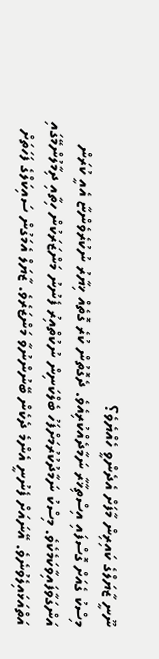ނޫނީ ޒާޔަލްގެ ކައިރިން މާފަށް އެދެންވީ ހެއްޔެވެ؟
މިސްކު ގެއަށް ގޮސްފައި އިސްތިޚާރާ ނަމާދެއްކުރިއެވެ. ދެގޮތުން ކުރެ ގޮތެއް ޚިޔާރު ނުކުރެވެންޏާ އެއީ ކުރަން އަންގަވާފައިވާކަމެކެވެ. މިސްކު ނަމާދުކުރުމަށްފަހު ބެލްކަނިން ނުކުތްއިރު ފެނުނު މަންޒަރަކުން ހިތާއި ދިމާލުންމޭގައި އަތްއަޅައިލެވުނެވެ. އޭނައަށް ފެނުނީ އެންމެ ދެކެން ބޭނުންނުވާ މަންޒަރެވެ. ޒާޔަލް އެމަގުން ސައިކަލްގެ ފަހަތަށް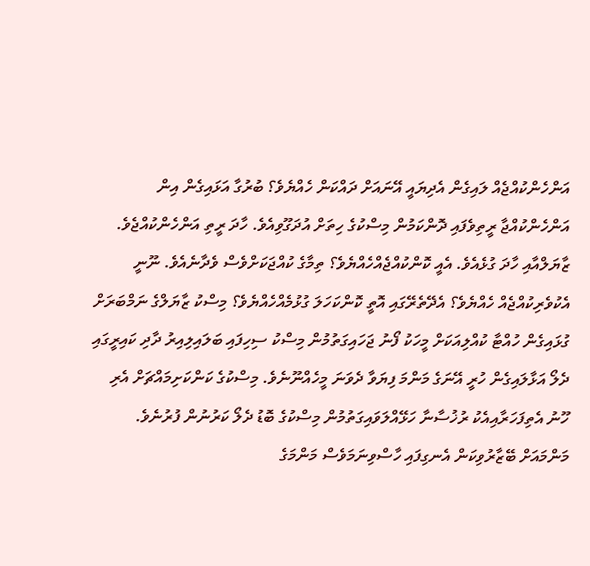އަންހެންކުއްޖެއް ލައިގެން އެދިޔައީ އޭނައަށް ދައްކަން ހެއްޔެވެ؟ ބުރުގާ އަޅައިގެން އިން އަންހެންކުއްޖާ ރީތިވެފައި ދޮންކަމުން މިސްކުގެ ހިތަށް އުދަގޫވިއެވެ. ހާދަ ރީތި އަންހެންކުއްޖެވެ. ޒާޔަލްއާއި ހާދަ ގުޅެއެވެ. އެއީ ކޮންކުއްޖެއްހެއްޔެވެ؟ ތިމާގެ ކުއްޖަކަށްވެސް ވެދާނެއެވެ. ނޫނީ އެކުވެރިކުއްޖެއް ހެއްޔެވެ؟ އެދޭތެރޭގައި އޮތީ ކޮންކަހަލަ ގުޅުމެއްހެއްޔެވެ؟ މިސްކު ޒާޔަލްގެ ނަމްބަރަށް ގުޅައިގެން ހުއްޓާ ކުއްލިއަކަށް މީހަކު ފޯނު ޖަހައިގަތުމުން މިސްކު ސިހިފައި ބަލައިލިއިރު ދާދި ކައިރީގައި ދެލޯ އަޅާލައިގެން ހުރީ އޭނަގެ މަންމަ ފިޔަވާ ދެވަނަ މީހެއްނޫނެވެ. މިސްކުގެ ކަންކަށިމައްޗަށް އެރި ހޫނު އެތިފަހަރާއިއެކު ރުޚުސާނާ ހަޅޭއްލަވައިގަތުމުން މިސްކުގެ ބޮޑު ދެލޯ ކަރުނުން ފުރުނެވެ. މަންމައަށް ބޭޒާރުވިކަން އެނގިފައި ހާސްވިނަމަވެސް މަންމަގެ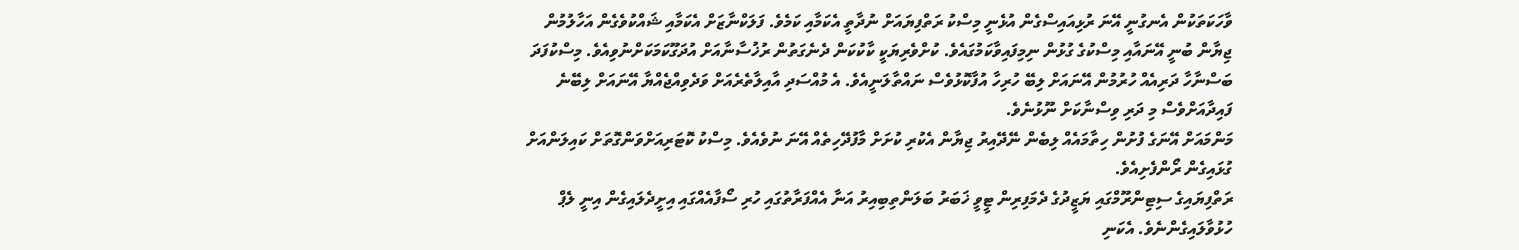ވާހަކަތަކުން އެނގުނީ އޭނަ ރުޅިއައިސްގެން އުޅެނީ މިސްކު ރަތްފިޔައަށް ނުދާތީ އެކަމާއި ކަމެވެ. ފަލަކްނާޒަށް އެކަމާއި ޝައްކުވެގެން އަހާލުމުން ޖިޔާން ބުނީ އޭނައާއި މިސްކުގެ ގުޅުން ނިމިފައިވާކަމުގައެވެ. ކުށްވެރިޔަކީ ކާކުކަން ދެނެގަތުން ރުޚުސާނާއަށް އުދަގޫކަމަކަށްނުވިއެވެ. މިސްކުފަދަ ބަސްނާހާ ދަރިއެއް ހުރުމުން އޭނައަށް ލިބޭ ހުރިހާ އުފާކޮޅުވެސް ނައްތާލަނީއެވެ. އެ މުއްސަދި އާއިލާތެރެއަށް ވަދެވިއްޖެއްޔާ އޭނައަށް ލިބޭނެ ފައިދާއަށްވެސް މި ދަރި ވިސްނާކަށް ނޫޅުނެވެ.
މަންމައަށް އޭނަގެ ފުށުން ހިތާމައެއް ލިބެން ނޭދޭއިރު ޖިޔާން އެކުރި ކުށަށް މާފުދޭހިތެއް އޭނަ ނުވެއެވެ. މިސްކު ކޮޓަރިއަށްވަންގޮތަށް ކައިލަންއަށް ގުޅައިގެން ރޯންފެށިއެވެ.
ރަތްފިޔައިގެ ސިޓިންރޫމްގައި ޔަޒީދުގެ ދެމަފިރިން ޓީވީ ޚަބަރު ބަލަންތިބިއިރު އަނާ އެއްފަރާތުގައި ހުރި ސޯފާއެއްގައި އިށީދެލައިގެން އިނީ ލެޕް ހުޅުވާލައިގެންނެވެ. އެކަނި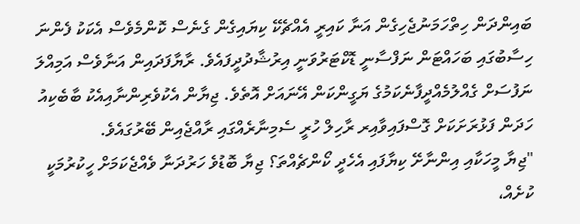ބައިންދަން ހިތްހަމަނުޖެހިގެން އަނާ ކައިރީ އެއްޗެކޭ ކިޔައިގެން ގެނެސް ކޮންމެވެސް އެކަކު ފެންނަ ހިސާބުގައި ބަހައްޓަން ނަފްސާނީ ޑޮކްޓަރުވަނީ އިރުޝާދުދީފައެވެ. ރާޔާފަދައިން އަނާވެސް އަމިއްލަ ނަފުސަށް ގެއްލުމެއްދީފާނެކަމުގެ ޔަގީންކަން އޭނައަށް އޮތެވެ. ޖިޔާން އެކުވެރިންނާއިއެކު ބާބެކިއު ހަދަން ފަޅުރަށަކަށް ގޮސްފައިވާއިރ ރާހިލް ހުރީ ސެމިނާރެއްގައި ރާއްޖެއިން ބޭރުގައެވެ.
"ޖިޔާ މީހަކާއި އިންނާށޭ ކިޔާފައި އެހެދީ ކޯންޗެއްތަ؟ ޖިޔާ ބޮޑުވެ ހަރުދަނާ ވެއްޖެކަމަށް ހީކުރުމަކީ ކުށެއް،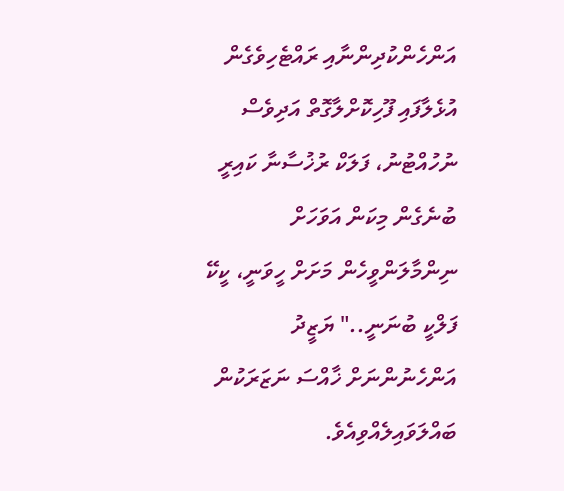އަންހެންކުދިންނާއި ރައްޓެހިވެގެން އުޅެލާފައި ފޫހިކޮށްލާގޮތް އަދިވެސް ނުހުއްޓުނު، ފަލަކް ރުޚުސާނާ ކައިރީ ބުނެގެން މިކަން އަވަހަށް ނިންމާލަންވީހެން މަށަށް ހީވަނީ، ކީކޭ ފަލްކީ ބުނަނީ.." ޔަޒީދު އަންހެނުންނަށް ޚާއްސަ ނަޒަރަކުން ބައްލަވައިލެއްވިއެވެ.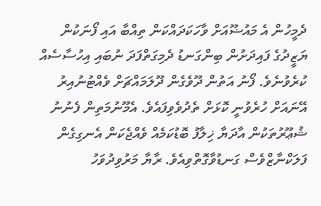ދެމީހުން އެ މައުޟޫއަށް ވާހަކަދައްކަން ތިއްބާ އައި ފޯނަކުން ޔަޒީދުގެ ފައިދަށުން ބިންގަނޑު ދެމިގަތްފަދަ ނުބައި އިހުސާސެއް ކުރެވުނެވެ. ފޯނު އަތުން ދޫވެގެން ދޫލަމައްޗަށް ވެއްޓުނުއިރު އޭނައަށް ހުރެވުނީ ކޮޅަށް ތެދުވެވިފައެވެ. އެމޫނުމަތިން ފެނުނު ޝުޢޫރުތަކުން އާދަޔާ ޚިލާފު ބޮޑުކަމެއް ވެއްޖެކަން އެނގިގެން ފަލަކްނާޒްވެސް ގަނޑުވާގޮތްވިއެވެ. ރާޔާ މަރުވިދުވަހު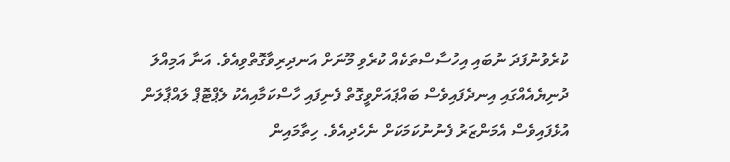ކުރެވުނުފަދަ ނުބައި އިހުސާސްތަކެއް ކުރެވި މޫނަށް އަނދިރިވާގޮތްވިއެވެ. އަނާ އަމިއްލަ ދުނިޔެއެއްގައި އިނދެފައިވެސް ބައްޕައަށްވީގޮތް ފެނިފައި ހާސްކަމާއިއެކު ލެޕްޓޮޕް ލައްޕާލަން އުޅެފައިވެސް އެމަންޒަރު ފެނުނުކަމަކަށް ނެހެދިއެވެ. ހިތާމައިން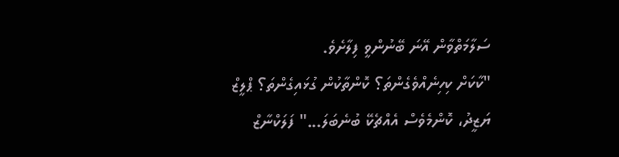ސަލާމަތްވާން އޭނަ ބޭނުންވީ ފިލާށެވެ.
"ކާކަށް ކިހިނެއްވެގެންތަ؟ ކޮންތާކުން ގުޅައިގެންތަ؟ ޕްލީޒް ޔަޒީދު، ކޮންމެވެސް އެއްޗެކޭ ބުނެބަލަ..." ފަލަކްނާޒް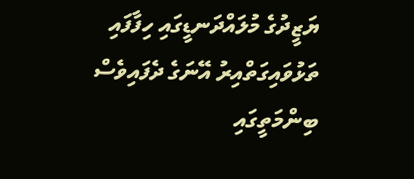ޔަޒީދުގެ މުލައްދަނޑީގައި ހިފާފައި ތަޅުވައިގަތްއިރު އޭނަގެ ދެފައިވެސް ބިންމަތީގައި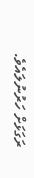ރަގަޅަށް ހަރުނުލައެވެ.